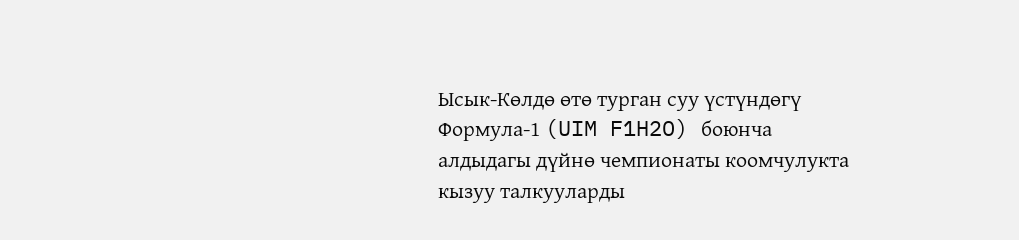Ысык-Көлдө өтө турган суу үстүндөгү Формула-1 (UIM F1H2O) боюнча алдыдагы дүйнө чемпионаты коомчулукта кызуу талкууларды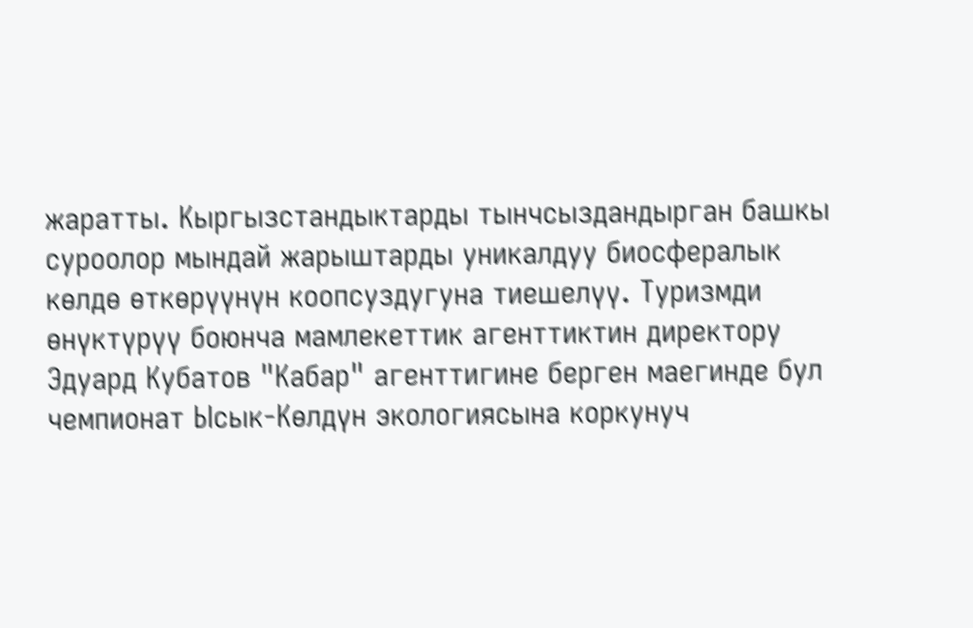жаратты. Кыргызстандыктарды тынчсыздандырган башкы суроолор мындай жарыштарды уникалдуу биосфералык көлдө өткөрүүнүн коопсуздугуна тиешелүү. Туризмди өнүктүрүү боюнча мамлекеттик агенттиктин директору Эдуард Кубатов "Кабар" агенттигине берген маегинде бул чемпионат Ысык-Көлдүн экологиясына коркунуч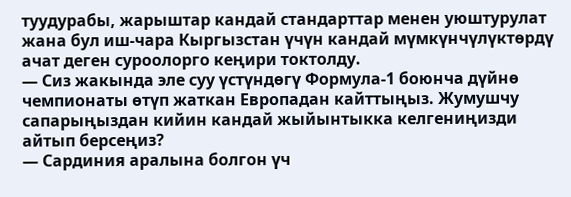туудурабы, жарыштар кандай стандарттар менен уюштурулат жана бул иш-чара Кыргызстан үчүн кандай мүмкүнчүлүктөрдү ачат деген суроолорго кеңири токтолду.
— Сиз жакында эле суу үстүндөгү Формула-1 боюнча дүйнө чемпионаты өтүп жаткан Европадан кайттыңыз. Жумушчу сапарыңыздан кийин кандай жыйынтыкка келгениңизди айтып берсеңиз?
— Сардиния аралына болгон үч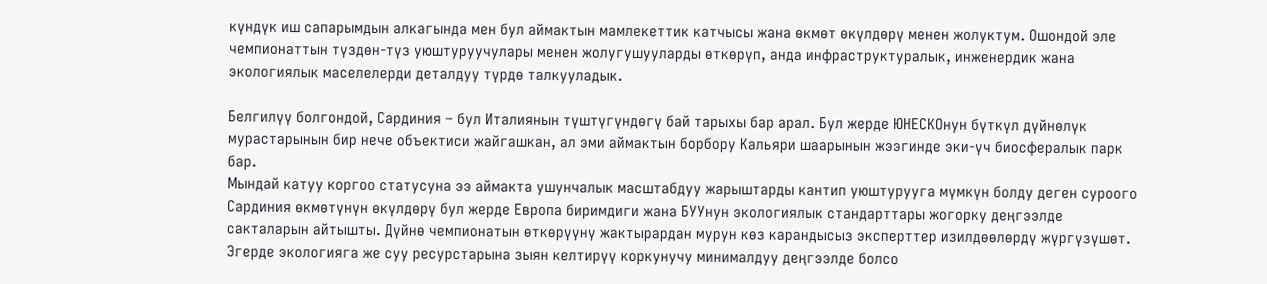күндүк иш сапарымдын алкагында мен бул аймактын мамлекеттик катчысы жана өкмөт өкүлдөрү менен жолуктум. Ошондой эле чемпионаттын түздөн-түз уюштуруучулары менен жолугушууларды өткөрүп, анда инфраструктуралык, инженердик жана экологиялык маселелерди деталдуу түрдө талкууладык.

Белгилүү болгондой, Сардиния – бул Италиянын түштүгүндөгү бай тарыхы бар арал. Бул жерде ЮНЕСКОнун бүткүл дүйнөлүк мурастарынын бир нече объектиси жайгашкан, ал эми аймактын борбору Кальяри шаарынын жээгинде эки-үч биосфералык парк бар.
Мындай катуу коргоо статусуна ээ аймакта ушунчалык масштабдуу жарыштарды кантип уюштурууга мүмкүн болду деген суроого Сардиния өкмөтүнүн өкүлдөрү бул жерде Европа биримдиги жана БУУнун экологиялык стандарттары жогорку деңгээлде сакталарын айтышты. Дүйнө чемпионатын өткөрүүнү жактырардан мурун көз карандысыз эксперттер изилдөөлөрдү жүргүзүшөт. Эгерде экологияга же суу ресурстарына зыян келтирүү коркунучу минималдуу деңгээлде болсо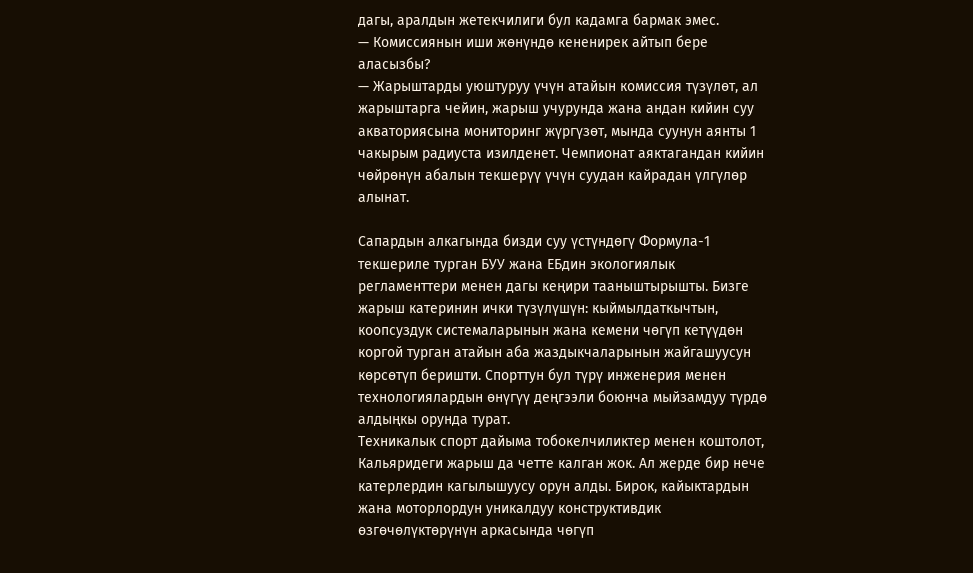дагы, аралдын жетекчилиги бул кадамга бармак эмес.
— Комиссиянын иши жөнүндө кененирек айтып бере аласызбы?
— Жарыштарды уюштуруу үчүн атайын комиссия түзүлөт, ал жарыштарга чейин, жарыш учурунда жана андан кийин суу акваториясына мониторинг жүргүзөт, мында суунун аянты 1 чакырым радиуста изилденет. Чемпионат аяктагандан кийин чөйрөнүн абалын текшерүү үчүн суудан кайрадан үлгүлөр алынат.

Сапардын алкагында бизди суу үстүндөгү Формула-1 текшериле турган БУУ жана ЕБдин экологиялык регламенттери менен дагы кеңири тааныштырышты. Бизге жарыш катеринин ички түзүлүшүн: кыймылдаткычтын, коопсуздук системаларынын жана кемени чөгүп кетүүдөн коргой турган атайын аба жаздыкчаларынын жайгашуусун көрсөтүп беришти. Спорттун бул түрү инженерия менен технологиялардын өнүгүү деңгээли боюнча мыйзамдуу түрдө алдыңкы орунда турат.
Техникалык спорт дайыма тобокелчиликтер менен коштолот, Кальяридеги жарыш да четте калган жок. Ал жерде бир нече катерлердин кагылышуусу орун алды. Бирок, кайыктардын жана моторлордун уникалдуу конструктивдик өзгөчөлүктөрүнүн аркасында чөгүп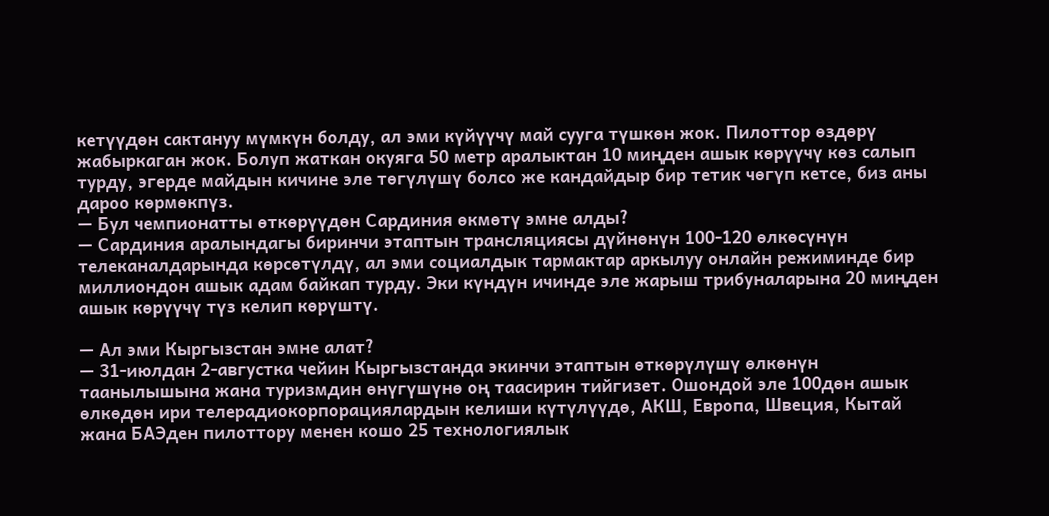кетүүдөн сактануу мүмкүн болду, ал эми күйүүчү май сууга түшкөн жок. Пилоттор өздөрү жабыркаган жок. Болуп жаткан окуяга 50 метр аралыктан 10 миңден ашык көрүүчү көз салып турду, эгерде майдын кичине эле төгүлүшү болсо же кандайдыр бир тетик чөгүп кетсе, биз аны дароо көрмөкпүз.
— Бул чемпионатты өткөрүүдөн Сардиния өкмөтү эмне алды?
— Сардиния аралындагы биринчи этаптын трансляциясы дүйнөнүн 100-120 өлкөсүнүн телеканалдарында көрсөтүлдү, ал эми социалдык тармактар аркылуу онлайн режиминде бир миллиондон ашык адам байкап турду. Эки күндүн ичинде эле жарыш трибуналарына 20 миңден ашык көрүүчү түз келип көрүштү.

— Ал эми Кыргызстан эмне алат?
— 31-июлдан 2-августка чейин Кыргызстанда экинчи этаптын өткөрүлүшү өлкөнүн таанылышына жана туризмдин өнүгүшүнө оң таасирин тийгизет. Ошондой эле 100дөн ашык өлкөдөн ири телерадиокорпорациялардын келиши күтүлүүдө, АКШ, Европа, Швеция, Кытай жана БАЭден пилоттору менен кошо 25 технологиялык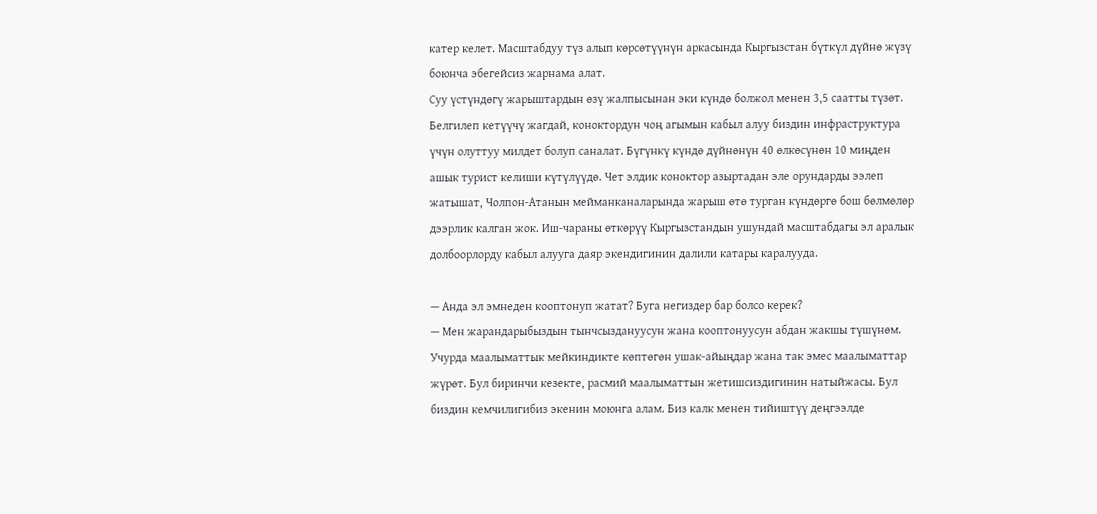катер келет. Масштабдуу түз алып көрсөтүүнүн аркасында Кыргызстан бүткүл дүйнө жүзү боюнча эбегейсиз жарнама алат.
Суу үстүндөгү жарыштардын өзү жалпысынан эки күндө болжол менен 3,5 саатты түзөт. Белгилеп кетүүчү жагдай, коноктордун чоң агымын кабыл алуу биздин инфраструктура үчүн олуттуу милдет болуп саналат. Бүгүнкү күндө дүйнөнүн 40 өлкөсүнөн 10 миңден ашык турист келиши күтүлүүдө. Чет элдик коноктор азыртадан эле орундарды ээлеп жатышат, Чолпон-Атанын мейманканаларында жарыш өтө турган күндөргө бош бөлмөлөр дээрлик калган жок. Иш-чараны өткөрүү Кыргызстандын ушундай масштабдагы эл аралык долбоорлорду кабыл алууга даяр экендигинин далили катары каралууда.

— Анда эл эмнеден кооптонуп жатат? Буга негиздер бар болсо керек?
— Мен жарандарыбыздын тынчсыздануусун жана кооптонуусун абдан жакшы түшүнөм. Учурда маалыматтык мейкиндикте көптөгөн ушак-айыңдар жана так эмес маалыматтар жүрөт. Бул биринчи кезекте, расмий маалыматтын жетишсиздигинин натыйжасы. Бул биздин кемчилигибиз экенин моюнга алам. Биз калк менен тийиштүү деңгээлде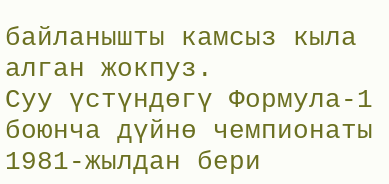байланышты камсыз кыла алган жокпуз.
Суу үстүндөгү Формула-1 боюнча дүйнө чемпионаты 1981-жылдан бери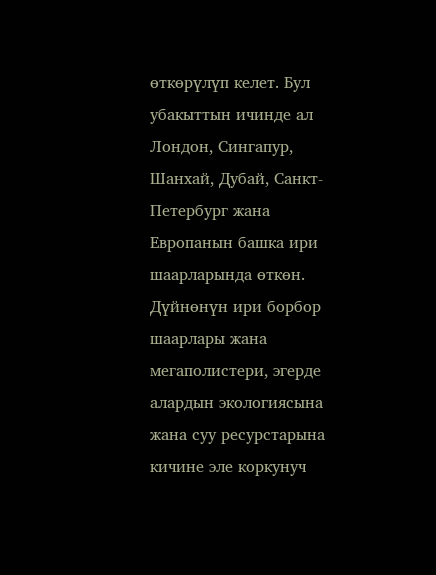өткөрүлүп келет. Бул убакыттын ичинде ал Лондон, Сингапур, Шанхай, Дубай, Санкт-Петербург жана Европанын башка ири шаарларында өткөн. Дүйнөнүн ири борбор шаарлары жана мегаполистери, эгерде алардын экологиясына жана суу ресурстарына кичине эле коркунуч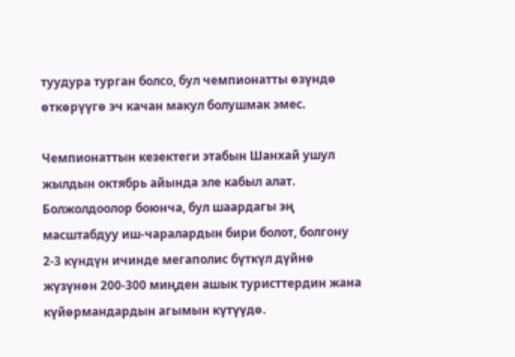туудура турган болсо, бул чемпионатты өзүндө өткөрүүгө эч качан макул болушмак эмес.

Чемпионаттын кезектеги этабын Шанхай ушул жылдын октябрь айында эле кабыл алат. Болжолдоолор боюнча, бул шаардагы эң масштабдуу иш-чаралардын бири болот, болгону 2-3 күндүн ичинде мегаполис бүткүл дүйнө жүзүнөн 200-300 миңден ашык туристтердин жана күйөрмандардын агымын күтүүдө.